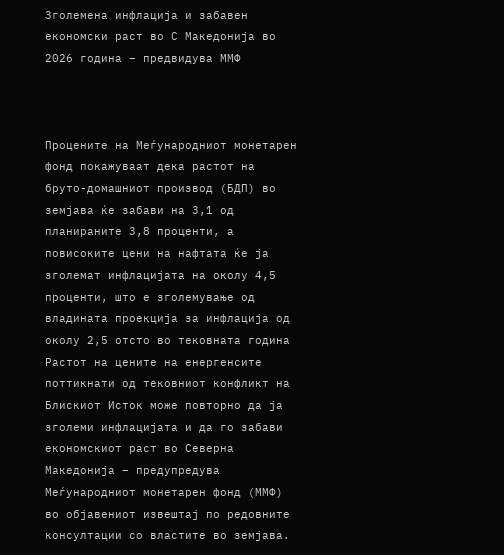Зголемена инфлација и забавен економски раст во С Македонија во 2026 година – предвидува ММФ



Процените на Меѓународниот монетарен фонд покажуваат дека растот на бруто-домашниот производ (БДП) во земјава ќе забави на 3,1 од планираните 3,8 проценти, а повисоките цени на нафтата ќе ја зголемат инфлацијата на околу 4,5 проценти, што е зголемување од владината проекција за инфлација од околу 2,5 отсто во тековната година
Растот на цените на енергенсите поттикнати од тековниот конфликт на Блискиот Исток може повторно да ја зголеми инфлацијата и да го забави економскиот раст во Северна Македонија – предупредува Меѓународниот монетарен фонд (ММФ) во објавениот извештај по редовните консултации со властите во земјава.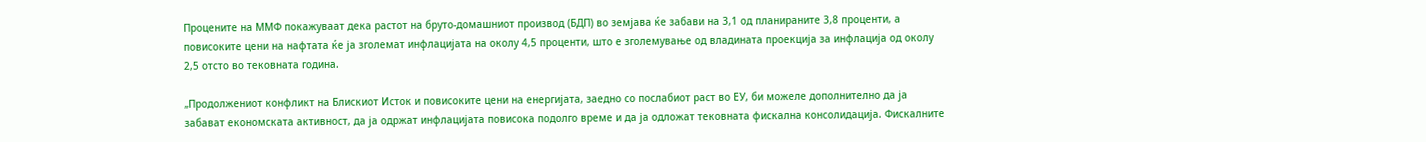Процените на ММФ покажуваат дека растот на бруто-домашниот производ (БДП) во земјава ќе забави на 3,1 од планираните 3,8 проценти, а повисоките цени на нафтата ќе ја зголемат инфлацијата на околу 4,5 проценти, што е зголемување од владината проекција за инфлација од околу 2,5 отсто во тековната година.

„Продолжениот конфликт на Блискиот Исток и повисоките цени на енергијата, заедно со послабиот раст во ЕУ, би можеле дополнително да ја забават економската активност, да ја одржат инфлацијата повисока подолго време и да ја одложат тековната фискална консолидација. Фискалните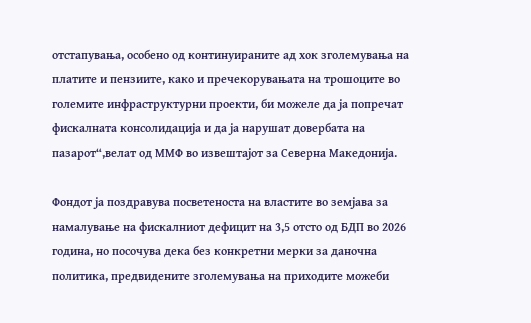отстапувања, особено од континуираните ад хок зголемувања на платите и пензиите, како и пречекорувањата на трошоците во големите инфраструктурни проекти, би можеле да ја попречат фискалната консолидација и да ја нарушат довербата на пазарот“,велат од ММФ во извештајот за Северна Македонија.

Фондот ја поздравува посветеноста на властите во земјава за намалување на фискалниот дефицит на 3,5 отсто од БДП во 2026 година, но посочува дека без конкретни мерки за даночна политика, предвидените зголемувања на приходите можеби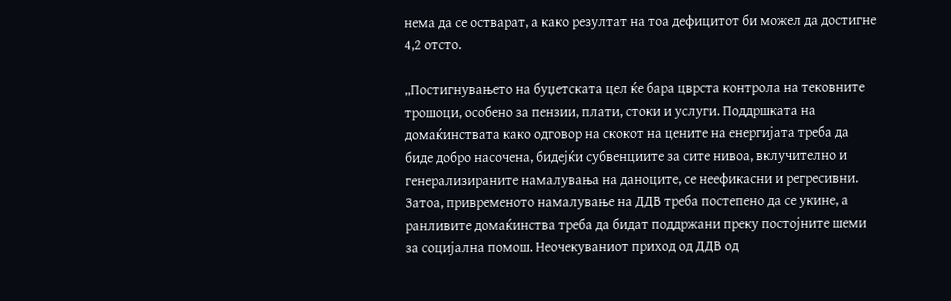нема да се остварат, а како резултат на тоа дефицитот би можел да достигне 4,2 отсто.

„Постигнувањето на буџетската цел ќе бара цврста контрола на тековните трошоци, особено за пензии, плати, стоки и услуги. Поддршката на домаќинствата како одговор на скокот на цените на енергијата треба да биде добро насочена, бидејќи субвенциите за сите нивоа, вклучително и генерализираните намалувања на даноците, се неефикасни и регресивни. Затоа, привременото намалување на ДДВ треба постепено да се укине, а ранливите домаќинства треба да бидат поддржани преку постојните шеми за социјална помош. Неочекуваниот приход од ДДВ од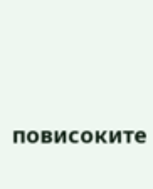повисоките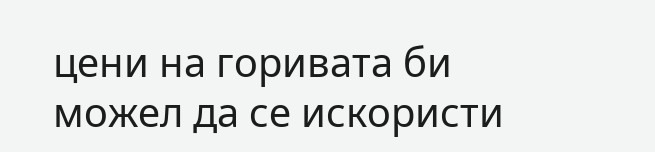цени на горивата би можел да се искористи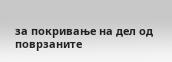за покривање на дел од поврзаните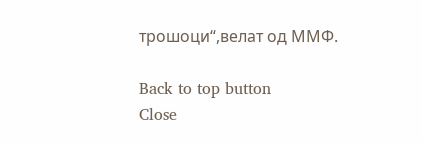трошоци“,велат од ММФ.

Back to top button
Close